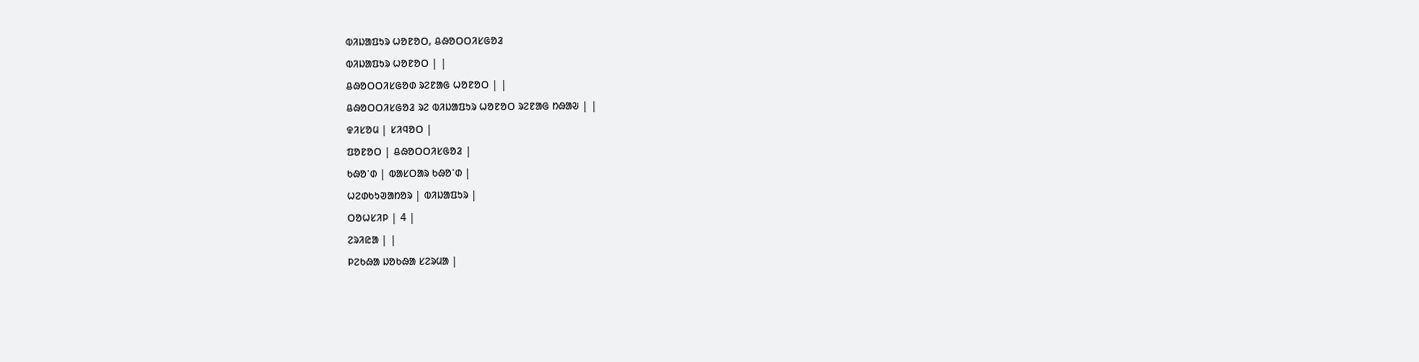ᱵᱤᱡᱟᱯᱩᱨ ᱦᱚᱱᱚᱛ, ᱪᱷᱚᱛᱛᱤᱥᱜᱚᱲ
ᱵᱤᱡᱟᱯᱩᱨ ᱦᱚᱱᱚᱛ | |
ᱪᱷᱚᱛᱛᱤᱥᱜᱚᱰ ᱨᱮᱱᱟᱜ ᱦᱚᱱᱚᱛ | |
ᱪᱷᱚᱛᱛᱤᱥᱜᱚᱲ ᱨᱮ ᱵᱤᱡᱟᱯᱩᱨ ᱦᱚᱱᱚᱛ ᱨᱮᱱᱟᱜ ᱴᱷᱟᱶ | |
ᱫᱤᱥᱚᱢ | ᱥᱤᱧᱚᱛ |
ᱯᱚᱱᱚᱛ | ᱪᱷᱚᱛᱛᱤᱥᱜᱚᱲ |
ᱠᱷᱚᱸᱰ | ᱵᱟᱥᱛᱟᱨ ᱠᱷᱚᱸᱰ |
ᱦᱮᱰᱠᱩᱣᱟᱴᱚᱨ | ᱵᱤᱡᱟᱯᱩᱨ |
ᱛᱚᱦᱥᱤᱞ | 4 |
ᱮᱨᱤᱭᱟ | |
ᱞᱮᱠᱷᱟ ᱡᱚᱠᱷᱟ ᱥᱮᱨᱢᱟ |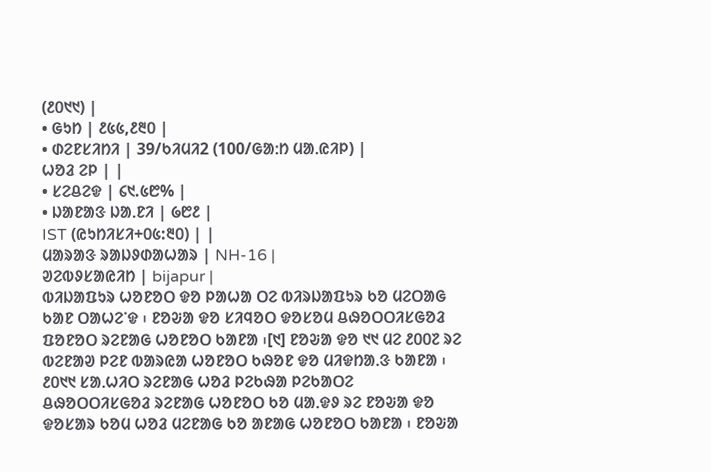(᱒᱐᱑᱑) |
• ᱜᱩᱴ | ᱒᱕᱕,᱒᱓᱐ |
• ᱰᱮᱱᱥᱤᱴᱤ | 39/ᱠᱤᱢᱤ2 (100/ᱜᱟᱺᱴ ᱢᱟᱹᱭᱤᱞ) |
ᱦᱚᱲ ᱮᱞ | |
• ᱥᱮᱪᱮᱫ | ᱔᱑.᱕᱘% |
• ᱡᱟᱱᱟᱝ ᱡᱟᱹᱱᱤ | ᱙᱘᱒ |
IST (ᱭᱩᱴᱤᱥᱤ+᱐᱕:᱓᱐) | |
ᱢᱟᱨᱟᱝ ᱨᱟᱡᱽᱰᱟᱦᱟᱨ | NH-16 |
ᱣᱮᱵᱽᱥᱟᱭᱤᱴ | bijapur |
ᱵᱤᱡᱟᱯᱩᱨ ᱦᱚᱱᱚᱛ ᱫᱚ ᱞᱟᱦᱟ ᱛᱮ ᱵᱤᱨᱡᱟᱯᱩᱨ ᱠᱚ ᱢᱮᱛᱟᱜ ᱠᱟᱱ ᱛᱟᱦᱮᱸᱫ ᱾ ᱱᱚᱶᱟ ᱫᱚ ᱥᱤᱧᱚᱛ ᱫᱚᱥᱚᱢ ᱪᱷᱚᱛᱛᱤᱥᱜᱚᱲ ᱯᱚᱱᱚᱛ ᱨᱮᱱᱟᱜ ᱦᱚᱱᱚᱛ ᱠᱟᱱᱟ ᱾[᱑] ᱱᱚᱶᱟ ᱫᱚ ᱑᱑ ᱢᱮ ᱒᱐᱐᱗ ᱨᱮ ᱵᱮᱱᱟᱣ ᱞᱮᱱ ᱵᱟᱨᱭᱟ ᱦᱚᱱᱚᱛ ᱠᱷᱚᱱ ᱫᱚ ᱢᱤᱫᱴᱟᱹᱝ ᱠᱟᱱᱟ ᱾ ᱒᱐᱑᱑ ᱥᱟᱹᱦᱤᱛ ᱨᱮᱱᱟᱜ ᱦᱚᱲ ᱞᱮᱠᱷᱟ ᱞᱮᱠᱟᱛᱮ ᱪᱷᱚᱛᱛᱤᱥᱜᱚᱲ ᱨᱮᱱᱟᱜ ᱦᱚᱱᱚᱛ ᱠᱚ ᱢᱟᱹᱫᱽ ᱨᱮ ᱱᱚᱶᱟ ᱫᱚ ᱫᱚᱥᱟᱨ ᱠᱚᱢ ᱦᱚᱲ ᱢᱮᱱᱟᱜ ᱠᱚ ᱟᱱᱟᱜ ᱦᱚᱱᱚᱛ ᱠᱟᱱᱟ ᱾ ᱱᱚᱶᱟ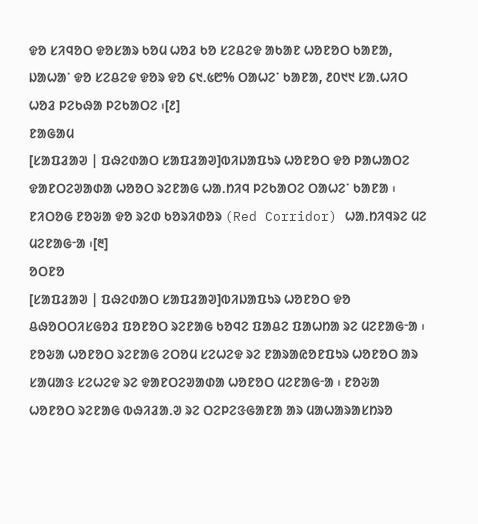ᱫᱚ ᱥᱤᱧᱚᱛ ᱫᱚᱥᱟᱨ ᱠᱚᱢ ᱦᱚᱲ ᱠᱚ ᱥᱮᱪᱮᱫ ᱟᱠᱟᱱ ᱦᱚᱱᱚᱛ ᱠᱟᱱᱟ, ᱡᱟᱦᱟᱸ ᱫᱚ ᱥᱮᱪᱮᱫ ᱫᱚᱨ ᱫᱚ ᱔᱑ᱹ᱕᱘% ᱛᱟᱦᱮᱸ ᱠᱟᱱᱟ, ᱒᱐᱑᱑ ᱥᱟᱹᱦᱤᱛ ᱦᱚᱲ ᱞᱮᱠᱷᱟ ᱞᱮᱠᱟᱛᱮ ᱾[᱒]
ᱱᱟᱜᱟᱢ
[ᱥᱟᱯᱲᱟᱣ | ᱯᱷᱮᱰᱟᱛ ᱥᱟᱯᱲᱟᱣ]ᱵᱤᱡᱟᱯᱩᱨ ᱦᱚᱱᱚᱛ ᱫᱚ ᱞᱟᱦᱟᱛᱮ ᱫᱟᱱᱛᱮᱣᱟᱰᱟ ᱦᱚᱚᱛ ᱨᱮᱱᱟᱜ ᱦᱟᱹᱴᱤᱧ ᱞᱮᱠᱟᱛᱮ ᱛᱟᱦᱮᱸ ᱠᱟᱱᱟ ᱾ ᱱᱤᱛᱚᱜ ᱱᱚᱶᱟ ᱫᱚ ᱨᱮᱰ ᱠᱚᱨᱤᱰᱚᱨ (Red Corridor) ᱦᱟᱹᱴᱤᱧᱨᱮ ᱢᱮ ᱢᱮᱱᱟᱜᱼᱟ ᱾[᱓]
ᱚᱛᱱᱚ
[ᱥᱟᱯᱲᱟᱣ | ᱯᱷᱮᱰᱟᱛ ᱥᱟᱯᱲᱟᱣ]ᱵᱤᱡᱟᱯᱩᱨ ᱦᱚᱱᱚᱛ ᱫᱚ ᱪᱷᱚᱛᱛᱤᱥᱜᱚᱲ ᱯᱚᱱᱚᱛ ᱨᱮᱱᱟᱜ ᱠᱚᱧᱮ ᱯᱟᱪᱮ ᱯᱟᱦᱴᱟ ᱨᱮ ᱢᱮᱱᱟᱜᱼᱟ ᱾ ᱱᱚᱶᱟ ᱦᱚᱱᱚᱛ ᱨᱮᱱᱟᱜ ᱮᱛᱚᱢ ᱥᱮᱦᱮᱫ ᱨᱮ ᱱᱟᱨᱟᱭᱚᱱᱯᱩᱨ ᱦᱚᱱᱚᱛ ᱟᱨ ᱥᱟᱢᱟᱝ ᱥᱮᱦᱮᱫ ᱨᱮ ᱫᱟᱱᱛᱮᱣᱟᱰᱟ ᱦᱚᱱᱚᱛ ᱢᱮᱱᱟᱜᱼᱟ ᱾ ᱱᱚᱶᱟ ᱦᱚᱱᱚᱛ ᱨᱮᱱᱟᱜ ᱵᱷᱤᱲᱟᱹᱣ ᱨᱮ ᱛᱮᱞᱮᱝᱜᱟᱱᱟ ᱟᱨ ᱢᱟᱦᱟᱨᱟᱥᱴᱨᱚ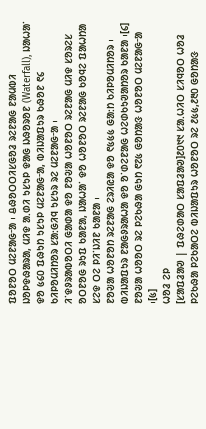ᱯᱚᱱᱚᱛ ᱢᱮᱱᱟᱜᱼᱟ ᱾ ᱪᱷᱚᱛᱛᱤᱥᱜᱚᱲ ᱨᱮᱱᱟᱜ ᱱᱟᱢᱵᱤ ᱡᱚᱞᱫᱷᱟᱨᱟ, ᱢᱤᱫ ᱟᱹᱰᱤ ᱩᱥᱩᱞ ᱫᱟᱜ ᱡᱷᱚᱨᱚᱱ (Waterfall), ᱡᱟᱦᱟᱸ ᱫᱚ ᱕᱔᱐ ᱯᱷᱩᱴ ᱩᱥᱩᱞ ᱢᱮᱱᱟᱜᱼᱟ, ᱵᱤᱡᱟᱯᱩᱨ ᱠᱷᱚᱱ ᱖᱔ ᱠᱤᱞᱚᱢᱤᱴᱚᱨ ᱥᱟᱺᱜᱤᱧ ᱩᱥᱩᱨ ᱨᱮ ᱢᱮᱱᱟᱜᱼᱟ ᱾
ᱤᱸᱫᱽᱨᱟᱵᱚᱛᱤ ᱜᱟᱰᱟ ᱫᱚ ᱱᱚᱶᱟ ᱦᱚᱱᱚᱛ ᱨᱮᱱᱟᱜ ᱢᱤᱫ ᱥᱚᱨᱮᱥ ᱚᱛᱱᱚᱜ ᱨᱩᱯ ᱠᱟᱱᱟ, ᱡᱟᱦᱟᱸ ᱫᱚ ᱦᱚᱱᱚᱛ ᱨᱮᱱᱟᱜ ᱠᱚᱧᱮ ᱯᱟᱦᱴᱟ ᱥᱮᱫ ᱛᱮ ᱞᱤᱸᱡᱤᱱ ᱠᱟᱱᱟ ᱾
ᱱᱚᱶᱟ ᱦᱚᱱᱚᱴ ᱨᱮᱱᱟᱜ ᱮᱨᱤᱭᱟ ᱫᱚ ᱖᱕᱕᱕ ᱜᱟᱺᱴ ᱠᱤᱞᱚᱢᱤᱴᱚᱨ ᱾ ᱵᱤᱡᱟᱯᱩᱨ ᱱᱟᱜᱽᱨᱟᱦᱟ ᱫᱚ ᱚᱸᱰᱮᱱᱟᱜ ᱦᱮᱰᱠᱩᱣᱟᱴᱚᱨ ᱠᱟᱱᱟ ᱾[᱔] ᱱᱚᱶᱟ ᱦᱚᱚᱛ ᱨᱮ ᱞᱮᱠᱷᱟ ᱜᱩᱴ ᱖᱗᱕ ᱜᱚᱴᱟᱝ ᱦᱚᱱᱚᱛ ᱢᱮᱱᱟᱜᱼᱟ ᱾[᱕]
ᱦᱚᱲ ᱮᱞ
[ᱥᱟᱯᱲᱟᱣ | ᱯᱷᱮᱰᱟᱛ ᱥᱟᱯᱲᱟᱣ]᱒᱐᱑᱑ ᱥᱟᱹᱦᱤᱛ ᱥᱤᱧᱚᱛ ᱦᱚᱲ ᱞᱮᱠᱷᱟ ᱞᱮᱠᱟᱛᱮ ᱵᱤᱡᱟᱯᱩᱨ ᱦᱚᱱᱚᱛ ᱨᱮ ᱒᱕᱕,᱒᱓᱐ ᱜᱚᱴᱟᱝ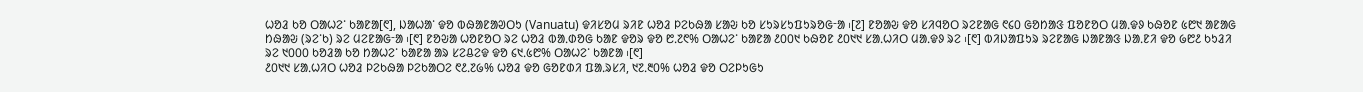ᱦᱚᱲ ᱠᱚ ᱛᱟᱦᱮᱸ ᱠᱟᱱᱟ[᱖], ᱡᱟᱦᱟᱸ ᱫᱚ ᱵᱷᱟᱱᱟᱣᱛᱩ (Vanuatu) ᱫᱤᱥᱚᱢ ᱨᱤᱱ ᱦᱚᱲ ᱞᱮᱠᱷᱟ ᱥᱟᱶ ᱠᱚ ᱥᱩᱨᱥᱩᱯᱩᱨᱚᱜᱼᱟ ᱾[᱗] ᱱᱚᱟᱶ ᱫᱚ ᱥᱤᱧᱚᱛ ᱨᱮᱱᱟᱜ ᱖᱔᱐ ᱜᱚᱴᱟᱝ ᱯᱚᱱᱚᱛ ᱢᱟᱹᱫᱽ ᱠᱷᱚᱱ ᱕᱘᱑ ᱟᱱᱟᱜ ᱴᱷᱟᱶ (ᱨᱮᱸᱠ) ᱨᱮ ᱢᱮᱱᱟᱜᱼᱟ ᱾[᱖] ᱱᱚᱶᱟ ᱦᱚᱱᱚᱛ ᱨᱮ ᱦᱚᱲ ᱵᱟᱹᱰᱚᱜ ᱠᱟᱱ ᱫᱚᱨ ᱫᱚ ᱘ᱹ᱗᱖% ᱛᱟᱦᱮᱸ ᱠᱟᱱᱟ ᱒᱐᱐᱑ ᱠᱷᱚᱱ ᱒᱐᱑᱑ ᱥᱟᱹᱦᱤᱛ ᱢᱟᱹᱫᱽ ᱨᱮ ᱾[᱖] ᱵᱤᱡᱟᱯᱩᱨ ᱨᱮᱱᱟᱜ ᱡᱟᱱᱟᱝ ᱡᱟᱹᱱᱤ ᱫᱚ ᱙᱘᱒ ᱠᱩᱲᱤ ᱨᱮ ᱑᱐᱐᱐ ᱠᱚᱲᱟ ᱠᱚ ᱴᱟᱦᱮᱸ ᱠᱟᱱᱟ ᱟᱨ ᱥᱮᱪᱮᱫ ᱫᱚ ᱔᱑ᱹ᱕᱘% ᱛᱟᱦᱮᱸ ᱠᱟᱱᱟ ᱾[᱖]
᱒᱐᱑᱑ ᱥᱟᱹᱦᱤᱛ ᱦᱚᱲ ᱞᱮᱠᱷᱟ ᱞᱮᱠᱟᱛᱮ ᱖᱒ᱹ᱗᱙% ᱦᱚᱲ ᱫᱚ ᱜᱚᱱᱰᱤ ᱯᱟᱹᱨᱥᱤ, ᱑᱗ᱹ᱓᱐% ᱦᱚᱲ ᱫᱚ ᱛᱮᱞᱩᱜᱩ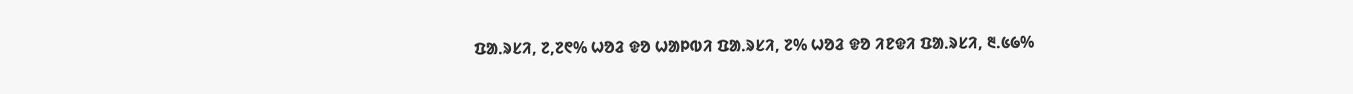ᱯᱟᱹᱨᱥᱤ, ᱗,᱗᱖% ᱦᱚᱲ ᱫᱚ ᱦᱟᱞᱵᱤ ᱯᱟᱹᱨᱥᱤ, ᱗% ᱦᱚᱲ ᱫᱚ ᱤᱱᱫᱤ ᱯᱟᱹᱨᱥᱤ, ᱓ᱹ᱕᱙%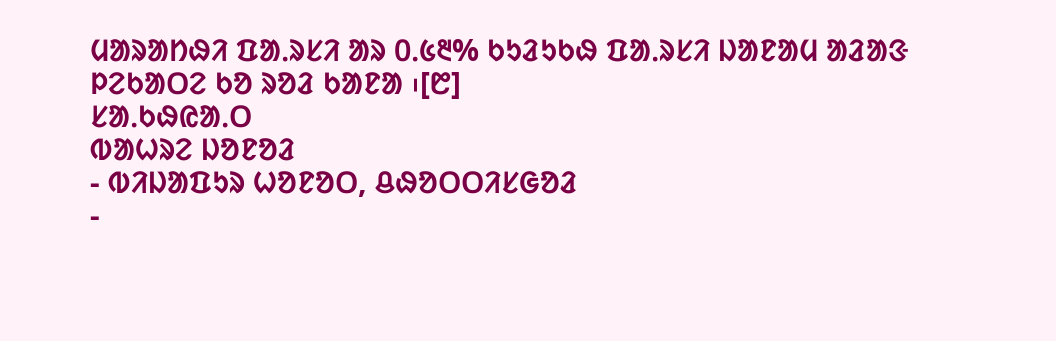ᱢᱟᱨᱟᱴᱷᱤ ᱯᱟᱹᱨᱥᱤ ᱟᱨ ᱐ᱹ᱕᱓% ᱠᱩᱲᱩᱠᱷ ᱯᱟᱹᱨᱥᱤ ᱡᱟᱱᱟᱢ ᱟᱲᱟᱝ ᱞᱮᱠᱟᱛᱮ ᱠᱚ ᱨᱚᱲ ᱠᱟᱱᱟ ᱾[᱘]
ᱥᱟᱹᱠᱷᱭᱟᱹᱛ
ᱵᱟᱦᱨᱮ ᱡᱚᱱᱚᱲ
- ᱵᱤᱡᱟᱯᱩᱨ ᱦᱚᱱᱚᱛ, ᱪᱷᱚᱛᱛᱤᱥᱜᱚᱲ
-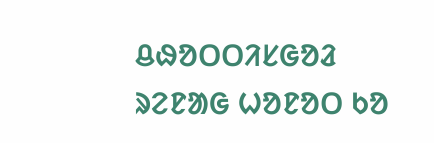ᱪᱷᱚᱛᱛᱤᱥᱜᱚᱲ ᱨᱮᱱᱟᱜ ᱦᱚᱱᱚᱛ ᱠᱚ